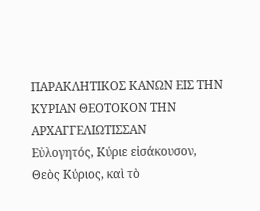ΠΑΡΑΚΛΗΤΙΚΟΣ ΚΑΝΩΝ ΕΙΣ ΤΗΝ ΚΥΡΙΑΝ ΘΕΟΤΟΚΟΝ ΤΗΝ ΑΡΧΑΓΓΕΛΙΩΤΙΣΣΑΝ
Εὐλογητός, Κύριε εἰσάκουσον, Θεὸς Κύριος, καὶ τὸ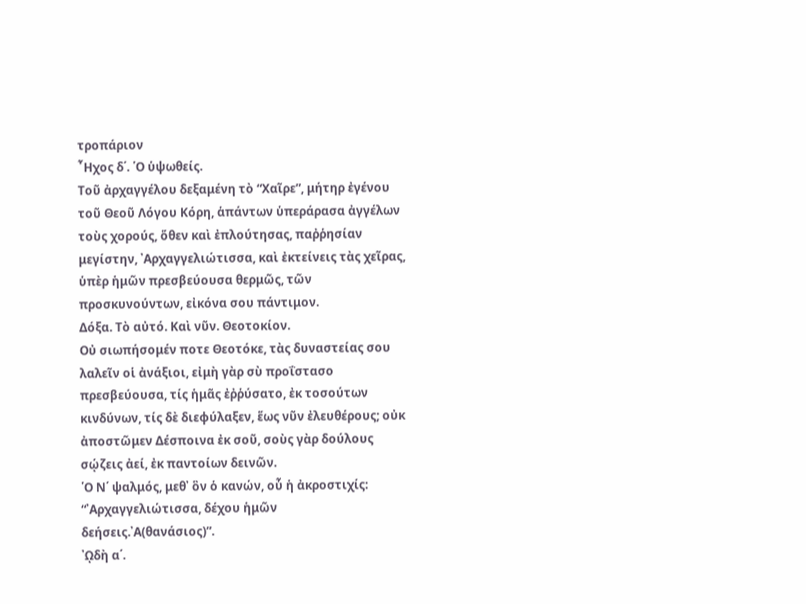τροπάριον
῏Ηχος δ΄. ῾Ο ὑψωθείς.
Τοῦ ἀρχαγγέλου δεξαμένη τὸ “Χαῖρε”, μήτηρ ἐγένου τοῦ Θεοῦ Λόγου Κόρη, ἁπάντων ὑπεράρασα ἀγγέλων τοὺς χορούς, ὅθεν καὶ ἐπλούτησας, παῤῥησίαν μεγίστην, ᾿Αρχαγγελιώτισσα, καὶ ἐκτείνεις τὰς χεῖρας, ὑπὲρ ἡμῶν πρεσβεύουσα θερμῶς, τῶν προσκυνούντων, εἰκόνα σου πάντιμον.
Δόξα. Τὸ αὐτό. Καὶ νῦν. Θεοτοκίον.
Οὐ σιωπήσομέν ποτε Θεοτόκε, τὰς δυναστείας σου λαλεῖν οἱ ἀνάξιοι, εἰμὴ γὰρ σὺ προΐστασο πρεσβεύουσα, τίς ἡμᾶς ἐῤῥύσατο, ἐκ τοσούτων κινδύνων, τίς δὲ διεφύλαξεν, ἕως νῦν ἐλευθέρους; οὐκ ἀποστῶμεν Δέσποινα ἐκ σοῦ, σοὺς γὰρ δούλους σῴζεις ἀεί, ἐκ παντοίων δεινῶν.
῾Ο Ν΄ ψαλμός, μεθ᾿ ὃν ὁ κανών, οὗ ἡ ἀκροστιχίς:
“᾿Αρχαγγελιώτισσα, δέχου ἡμῶν δεήσεις.᾿Α(θανάσιος)”.
᾿ῼδὴ α΄.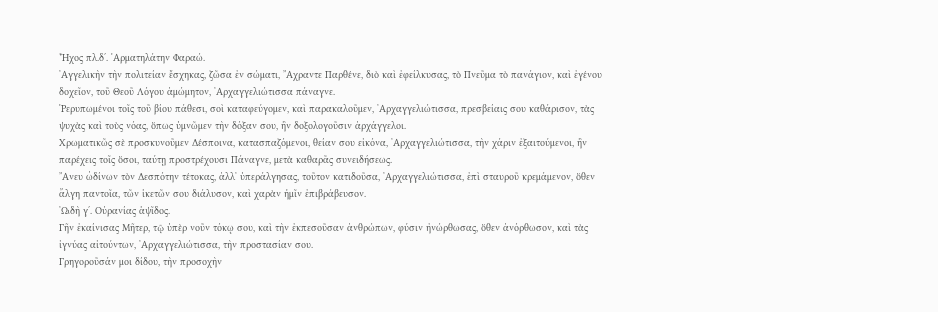῏Ηχος πλ.δ΄. ῾Αρματηλάτην Φαραώ.
᾿Αγγελικὴν τὴν πολιτείαν ἔσχηκας, ζῶσα ἐν σώματι, ῎Αχραντε Παρθένε, διὸ καὶ ἐφείλκυσας, τὸ Πνεῦμα τὸ πανάγιον, καὶ ἐγένου δοχεῖον, τοῦ Θεοῦ Λόγου ἀμώμητον, ᾿Αρχαγγελιώτισσα πάναγνε.
῾Ρερυπωμένοι τοῖς τοῦ βίου πάθεσι, σοὶ καταφεύγομεν, καὶ παρακαλοῦμεν, ᾿Αρχαγγελιώτισσα, πρεσβείαις σου καθάρισον, τὰς ψυχὰς καὶ τοὺς νόας, ὅπως ὑμνῶμεν τὴν δόξαν σου, ἣν δοξολογοῦσιν ἀρχάγγελοι.
Χρωματικῶς σὲ προσκυνοῦμεν Δέσποινα, κατασπαζόμενοι, θείαν σου εἰκόνα, ᾿Αρχαγγελιώτισσα, τὴν χάριν ἐξαιτούμενοι, ἣν παρέχεις τοῖς ὅσοι, ταύτῃ προστρέχουσι Πάναγνε, μετὰ καθαρᾶς συνειδήσεως.
῎Ανευ ὠδίνων τὸν Δεσπότην τέτοκας, ἀλλ᾿ ὑπεράλγησας, τοῦτον κατιδοῦσα, ᾿Αρχαγγελιώτισσα, ἐπὶ σταυροῦ κρεμάμενον, ὅθεν ἄλγη παντοῖα, τῶν ἱκετῶν σου διάλυσον, καὶ χαρὰν ἡμῖν ἐπιβράβευσον.
᾿ῼδὴ γ΄. Οὐρανίας ἁψῖδος.
Γῆν ἐκαίνισας Μῆτερ, τῷ ὑπὲρ νοῦν τόκῳ σου, καὶ τὴν ἐκπεσοῦσαν ἀνθρώπων, φύσιν ἠνώρθωσας, ὅθεν ἀνόρθωσον, καὶ τὰς ἰγνύας αἰτούντων, ᾿Αρχαγγελιώτισσα, τὴν προστασίαν σου.
Γρηγοροῦσάν μοι δίδου, τὴν προσοχὴν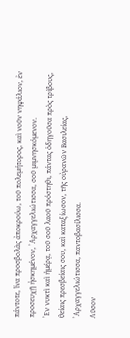πάντοτε, ἵνα προσβολὰς ἀποκρούω, τοῦ πολεμήτορος, καὶ νοῦν νηφάλιον, ἐν προσευχῇ ἠσκημένον, ᾿Αρχαγγελιώτισσα, σοῦ μιμνησκόμενον.
᾿Εν νυκτὶ καὶ ἡμέρᾳ, τοῦ σοῦ λαοῦ πρόστηθι, πάντας ὁδηγοῦσα πρὸς τρίβους, θείαις πρεσβείαις σου, καὶ καταξίωσον, τῆς οὐρανῶν Βασιλείας, ᾿Αρχαγγελιώτισσα, παντοβασίλισσα.
Λῦσον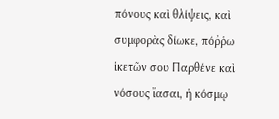πόνους καὶ θλίψεις, καὶ συμφορὰς δίωκε, πόῤῥω ἱκετῶν σου Παρθένε καὶ νόσους ἴασαι, ἡ κόσμῳ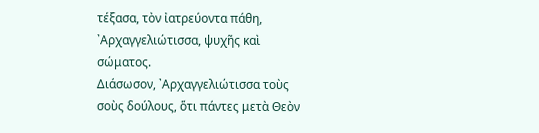τέξασα, τὸν ἰατρεύοντα πάθη, ᾿Αρχαγγελιώτισσα, ψυχῆς καὶ σώματος.
Διάσωσον, ᾿Αρχαγγελιώτισσα τοὺς σοὺς δούλους, ὅτι πάντες μετὰ Θεὸν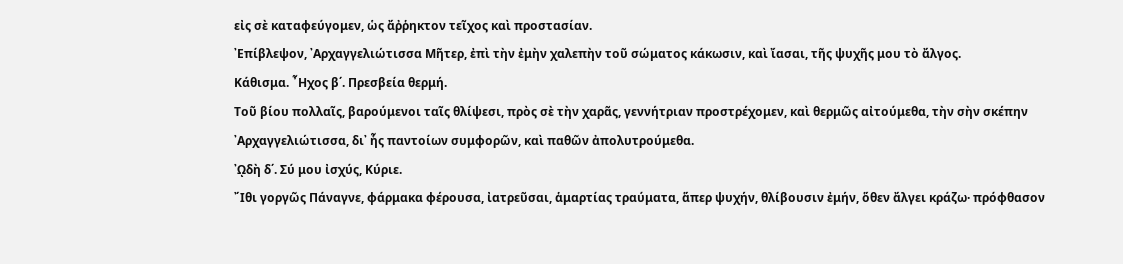εἰς σὲ καταφεύγομεν, ὡς ἄῤῥηκτον τεῖχος καὶ προστασίαν.
᾿Επίβλεψον, ᾿Αρχαγγελιώτισσα Μῆτερ, ἐπὶ τὴν ἐμὴν χαλεπὴν τοῦ σώματος κάκωσιν, καὶ ἴασαι, τῆς ψυχῆς μου τὸ ἄλγος.
Κάθισμα. ῏Ηχος β΄. Πρεσβεία θερμή.
Τοῦ βίου πολλαῖς, βαρούμενοι ταῖς θλίψεσι, πρὸς σὲ τὴν χαρᾶς, γεννήτριαν προστρέχομεν, καὶ θερμῶς αἰτούμεθα, τὴν σὴν σκέπην ᾿Αρχαγγελιώτισσα, δι᾿ ἧς παντοίων συμφορῶν, καὶ παθῶν ἀπολυτρούμεθα.
᾿ῼδὴ δ΄. Σύ μου ἰσχύς, Κύριε.
῎Ιθι γοργῶς Πάναγνε, φάρμακα φέρουσα, ἰατρεῦσαι, ἁμαρτίας τραύματα, ἅπερ ψυχήν, θλίβουσιν ἐμήν, ὅθεν ἄλγει κράζω· πρόφθασον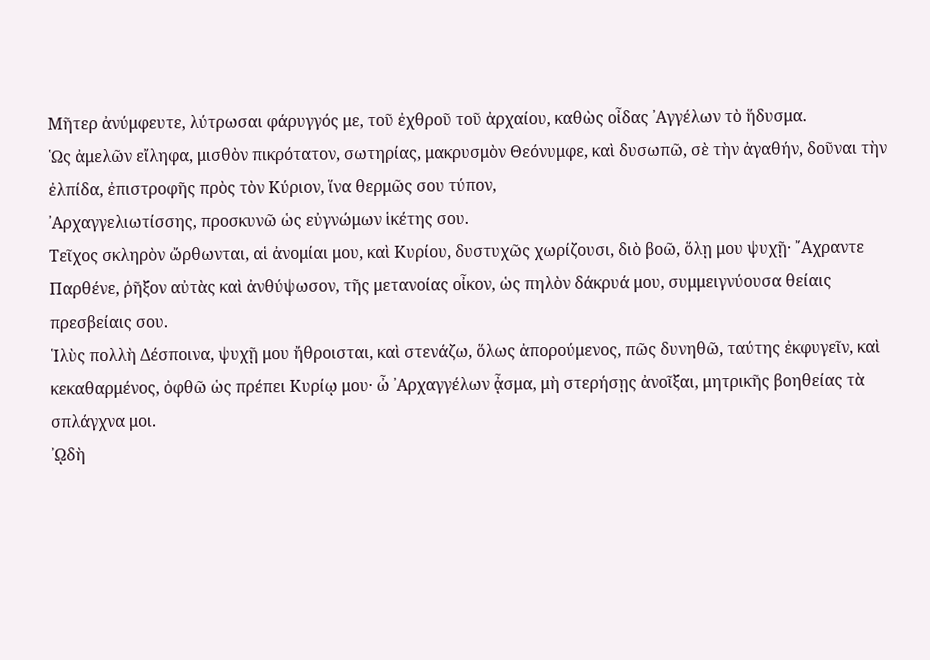Μῆτερ ἀνύμφευτε, λύτρωσαι φάρυγγός με, τοῦ ἐχθροῦ τοῦ ἀρχαίου, καθὼς οἶδας ᾿Αγγέλων τὸ ἥδυσμα.
῾Ως ἀμελῶν εἴληφα, μισθὸν πικρότατον, σωτηρίας, μακρυσμὸν Θεόνυμφε, καὶ δυσωπῶ, σὲ τὴν ἀγαθήν, δοῦναι τὴν ἐλπίδα, ἐπιστροφῆς πρὸς τὸν Κύριον, ἵνα θερμῶς σου τύπον,
᾿Αρχαγγελιωτίσσης, προσκυνῶ ὡς εὐγνώμων ἱκέτης σου.
Τεῖχος σκληρὸν ὤρθωνται, αἱ ἀνομίαι μου, καὶ Κυρίου, δυστυχῶς χωρίζουσι, διὸ βοῶ, ὅλῃ μου ψυχῇ· ῎Αχραντε Παρθένε, ῥῆξον αὐτὰς καὶ ἀνθύψωσον, τῆς μετανοίας οἶκον, ὡς πηλὸν δάκρυά μου, συμμειγνύουσα θείαις πρεσβείαις σου.
῾Ιλὺς πολλὴ Δέσποινα, ψυχῇ μου ἤθροισται, καὶ στενάζω, ὅλως ἀπορούμενος, πῶς δυνηθῶ, ταύτης ἐκφυγεῖν, καὶ
κεκαθαρμένος, ὀφθῶ ὡς πρέπει Κυρίῳ μου· ὦ ᾿Αρχαγγέλων ᾆσμα, μὴ στερήσῃς ἀνοῖξαι, μητρικῆς βοηθείας τὰ σπλάγχνα μοι.
᾿ῼδὴ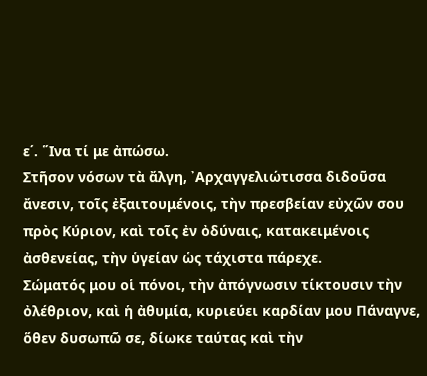ε΄. ῞Ινα τί με ἀπώσω.
Στῆσον νόσων τὰ ἄλγη, ᾿Αρχαγγελιώτισσα διδοῦσα ἄνεσιν, τοῖς ἐξαιτουμένοις, τὴν πρεσβείαν εὐχῶν σου πρὸς Κύριον, καὶ τοῖς ἐν ὀδύναις, κατακειμένοις ἀσθενείας, τὴν ὑγείαν ὡς τάχιστα πάρεχε.
Σώματός μου οἱ πόνοι, τὴν ἀπόγνωσιν τίκτουσιν τὴν ὀλέθριον, καὶ ἡ ἀθυμία, κυριεύει καρδίαν μου Πάναγνε, ὅθεν δυσωπῶ σε, δίωκε ταύτας καὶ τὴν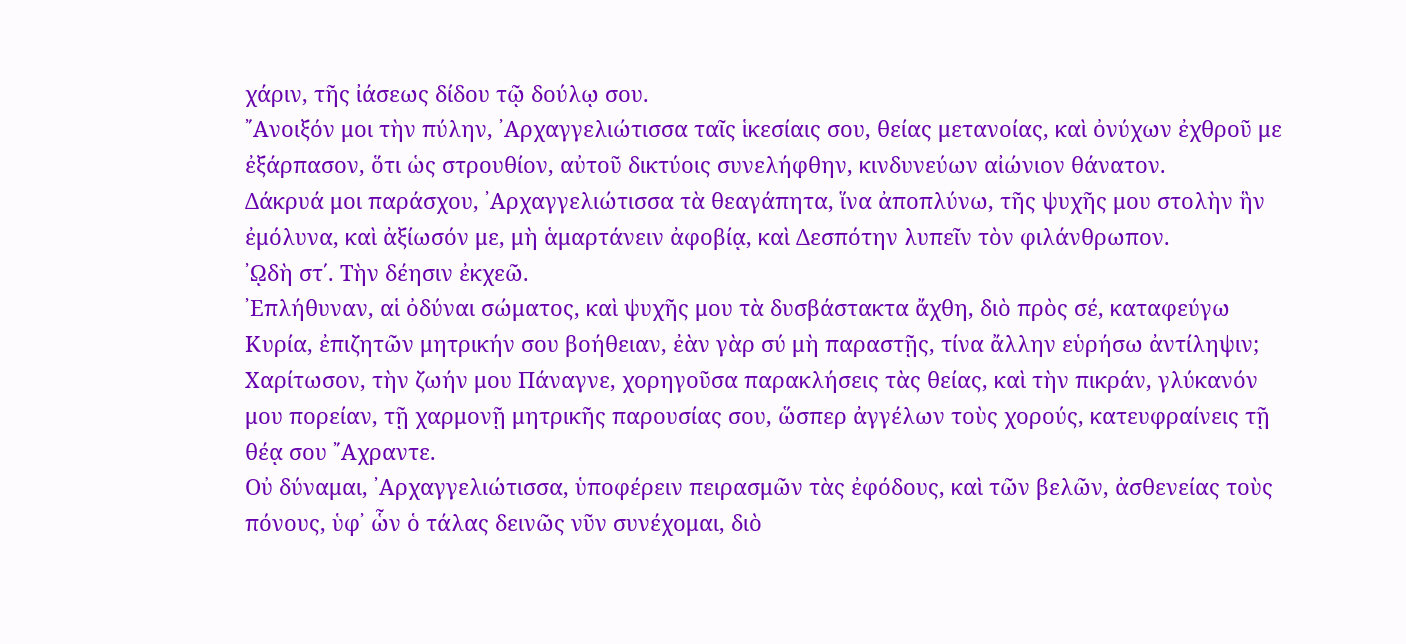χάριν, τῆς ἰάσεως δίδου τῷ δούλῳ σου.
῎Ανοιξόν μοι τὴν πύλην, ᾿Αρχαγγελιώτισσα ταῖς ἱκεσίαις σου, θείας μετανοίας, καὶ ὀνύχων ἐχθροῦ με ἐξάρπασον, ὅτι ὡς στρουθίον, αὐτοῦ δικτύοις συνελήφθην, κινδυνεύων αἰώνιον θάνατον.
Δάκρυά μοι παράσχου, ᾿Αρχαγγελιώτισσα τὰ θεαγάπητα, ἵνα ἀποπλύνω, τῆς ψυχῆς μου στολὴν ἣν ἐμόλυνα, καὶ ἀξίωσόν με, μὴ ἁμαρτάνειν ἀφοβίᾳ, καὶ Δεσπότην λυπεῖν τὸν φιλάνθρωπον.
᾿ῼδὴ στ΄. Τὴν δέησιν ἐκχεῶ.
᾿Επλήθυναν, αἱ ὀδύναι σώματος, καὶ ψυχῆς μου τὰ δυσβάστακτα ἄχθη, διὸ πρὸς σέ, καταφεύγω Κυρία, ἐπιζητῶν μητρικήν σου βοήθειαν, ἐὰν γὰρ σύ μὴ παραστῇς, τίνα ἄλλην εὑρήσω ἀντίληψιν;
Χαρίτωσον, τὴν ζωήν μου Πάναγνε, χορηγοῦσα παρακλήσεις τὰς θείας, καὶ τὴν πικράν, γλύκανόν μου πορείαν, τῇ χαρμονῇ μητρικῆς παρουσίας σου, ὥσπερ ἀγγέλων τοὺς χορούς, κατευφραίνεις τῇ θέᾳ σου ῎Αχραντε.
Οὐ δύναμαι, ᾿Αρχαγγελιώτισσα, ὑποφέρειν πειρασμῶν τὰς ἐφόδους, καὶ τῶν βελῶν, ἀσθενείας τοὺς πόνους, ὑφ᾿ ὧν ὁ τάλας δεινῶς νῦν συνέχομαι, διὸ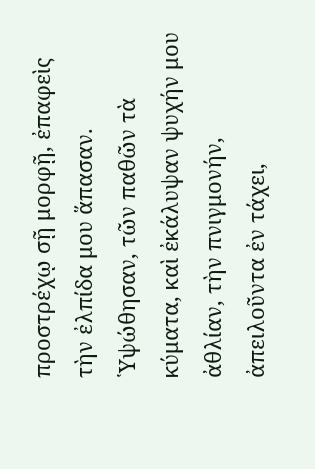προστρέχῳ σῇ μορφῇ, ἐπαφεὶς τὴν ἐλπίδα μου ἅπασαν.
῾Υψώθησαν, τῶν παθῶν τὰ κύματα, καὶ ἐκάλυψαν ψυχήν μου ἀθλίαν, τὴν πνιγμονήν, ἀπειλοῦντα ἐν τάχει,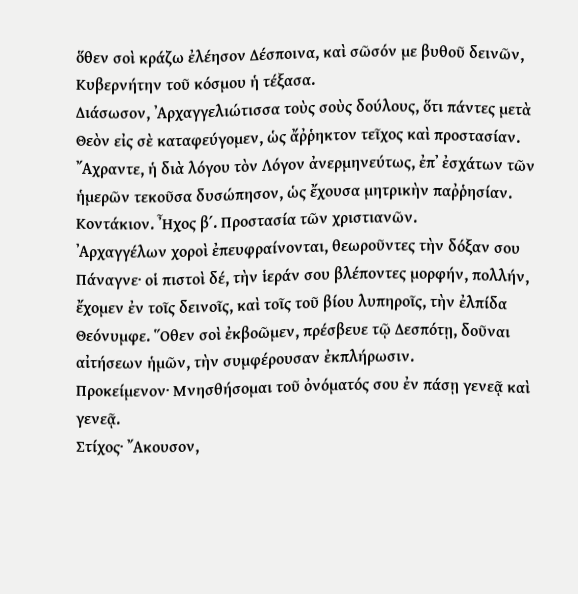ὅθεν σοὶ κράζω ἐλέησον Δέσποινα, καὶ σῶσόν με βυθοῦ δεινῶν, Κυβερνήτην τοῦ κόσμου ἡ τέξασα.
Διάσωσον, ᾿Αρχαγγελιώτισσα τοὺς σοὺς δούλους, ὅτι πάντες μετὰ Θεὸν εἰς σὲ καταφεύγομεν, ὡς ἄῤῥηκτον τεῖχος καὶ προστασίαν.
῎Αχραντε, ἡ διὰ λόγου τὸν Λόγον ἀνερμηνεύτως, ἐπ᾿ ἐσχάτων τῶν ἡμερῶν τεκοῦσα δυσώπησον, ὡς ἔχουσα μητρικὴν παῤῥησίαν.
Κοντάκιον. ῏Ηχος β΄. Προστασία τῶν χριστιανῶν.
᾿Αρχαγγέλων χοροὶ ἐπευφραίνονται, θεωροῦντες τὴν δόξαν σου Πάναγνε· οἱ πιστοὶ δέ, τὴν ἱεράν σου βλέποντες μορφήν, πολλήν, ἔχομεν ἐν τοῖς δεινοῖς, καὶ τοῖς τοῦ βίου λυπηροῖς, τὴν ἐλπίδα Θεόνυμφε. ῞Οθεν σοὶ ἐκβοῶμεν, πρέσβευε τῷ Δεσπότῃ, δοῦναι αἰτήσεων ἡμῶν, τὴν συμφέρουσαν ἐκπλήρωσιν.
Προκείμενον· Μνησθήσομαι τοῦ ὀνόματός σου ἐν πάσῃ γενεᾷ καὶ γενεᾷ.
Στίχος· ῎Ακουσον,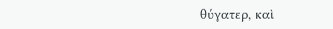θύγατερ, καὶ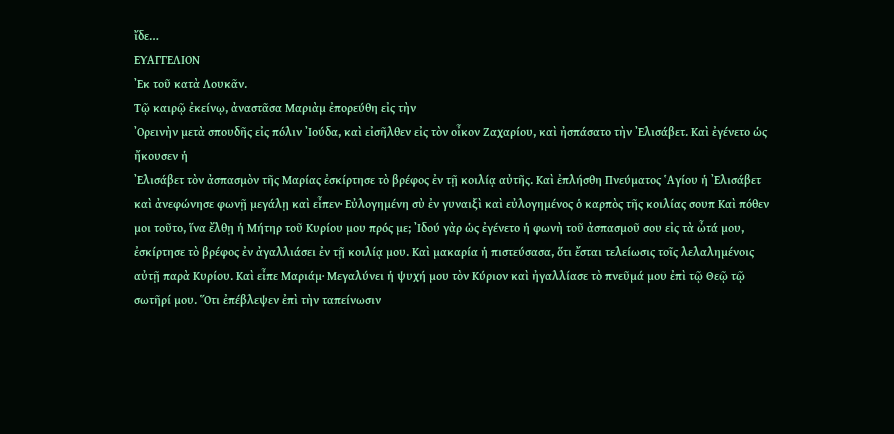ἴδε…
ΕΥΑΓΓΕΛΙΟΝ
᾿Εκ τοῦ κατὰ Λουκᾶν.
Τῷ καιρῷ ἐκείνῳ, ἀναστᾶσα Μαριὰμ ἐπορεύθη εἰς τὴν
᾿Ορεινὴν μετὰ σπουδῆς εἰς πόλιν ᾿Ιούδα, καὶ εἰσῆλθεν εἰς τὸν οἶκον Ζαχαρίου, καὶ ἠσπάσατο τὴν ᾿Ελισάβετ. Καὶ ἐγένετο ὡς ἤκουσεν ἡ
᾿Ελισάβετ τὸν ἀσπασμὸν τῆς Μαρίας ἐσκίρτησε τὸ βρέφος ἐν τῇ κοιλίᾳ αὐτῆς. Καὶ ἐπλήσθη Πνεύματος ῾Αγίου ἡ ᾿Ελισάβετ καὶ ἀνεφώνησε φωνῇ μεγάλῃ καὶ εἶπεν· Εὐλογημένη σὺ ἐν γυναιξὶ καὶ εὐλογημένος ὁ καρπὸς τῆς κοιλίας σουπ Καὶ πόθεν μοι τοῦτο, ἵνα ἔλθῃ ἡ Μήτηρ τοῦ Κυρίου μου πρός με; ᾿Ιδού γὰρ ὡς ἐγένετο ἡ φωνὴ τοῦ ἀσπασμοῦ σου εἰς τὰ ὦτά μου, ἐσκίρτησε τὸ βρέφος ἐν ἀγαλλιάσει ἐν τῇ κοιλίᾳ μου. Καὶ μακαρία ἡ πιστεύσασα, ὅτι ἔσται τελείωσις τοῖς λελαλημένοις αὐτῇ παρὰ Κυρίου. Καὶ εἶπε Μαριάμ· Μεγαλύνει ἡ ψυχή μου τὸν Κύριον καὶ ἠγαλλίασε τὸ πνεῦμά μου ἐπὶ τῷ Θεῷ τῷ σωτῆρί μου. ῞Οτι ἐπέβλεψεν ἐπὶ τὴν ταπείνωσιν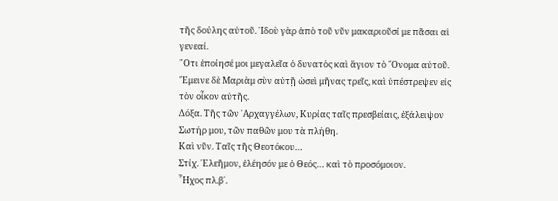τῆς δούλης αὐτοῦ. ᾿Ιδοὺ γὰρ ἀπὸ τοῦ νῦν μακαριοῦσί με πᾶσαι αἱ γενεαί.
῞Οτι ἐποίησέ μοι μεγαλεῖα ὁ δυνατὸς καὶ ἅγιον τὸ ῎Ονομα αὐτοῦ.
῎Εμεινε δὲ Μαριὰμ σὺν αὐτῇ ὡσεὶ μῆνας τρεῖς, καὶ ὑπέστρεψεν εἰς τὸν οἶκον αὑτῆς.
Δόξα. Τῆς τῶν ᾿Αρχαγγέλων, Κυρίας ταῖς πρεσβείαις, ἐξάλειψον Σωτήρ μου, τῶν παθῶν μου τὰ πλήθη.
Καὶ νῦν. Ταῖς τῆς Θεοτόκου…
Στίχ. ᾿Ελεῆμον, ἐλέησόν με ὁ Θεός… καὶ τὸ προσόμοιον.
῏Ηχος πλ.β΄.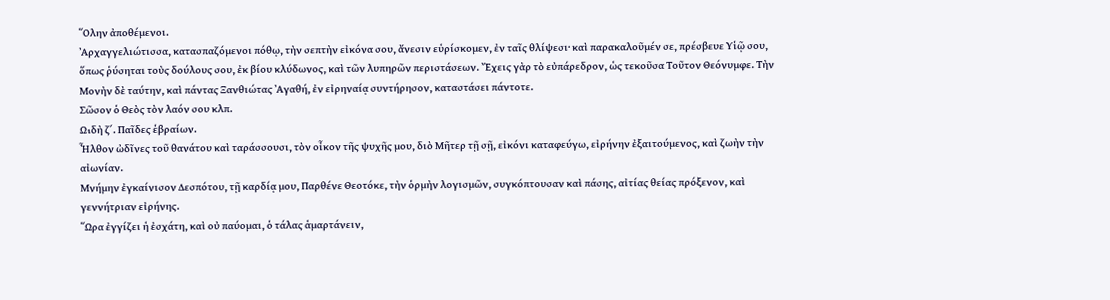῞Ολην ἀποθέμενοι.
᾿Αρχαγγελιώτισσα, κατασπαζόμενοι πόθῳ, τὴν σεπτὴν εἰκόνα σου, ἄνεσιν εὑρίσκομεν, ἐν ταῖς θλίψεσι· καὶ παρακαλοῦμέν σε, πρέσβευε Υἱῷ σου, ὅπως ῥύσηται τοὺς δούλους σου, ἐκ βίου κλύδωνος, καὶ τῶν λυπηρῶν περιστάσεων. ῎Εχεις γὰρ τὸ εὐπάρεδρον, ὡς τεκοῦσα Τοῦτον Θεόνυμφε. Τὴν Μονὴν δὲ ταύτην, καὶ πάντας Ξανθιώτας ᾿Αγαθή, ἐν εἰρηναίᾳ συντήρησον, καταστάσει πάντοτε.
Σῶσον ὁ Θεὸς τὸν λαόν σου κλπ.
ῼδὴ ζ΄. Παῖδες ἑβραίων.
῏Ηλθον ὠδῖνες τοῦ θανάτου καὶ ταράσσουσι, τὸν οἶκον τῆς ψυχῆς μου, διὸ Μῆτερ τῇ σῇ, εἰκόνι καταφεύγω, εἰρήνην ἐξαιτούμενος, καὶ ζωὴν τὴν αἰωνίαν.
Μνήμην ἐγκαίνισον Δεσπότου, τῇ καρδίᾳ μου, Παρθένε Θεοτόκε, τὴν ὁρμὴν λογισμῶν, συγκόπτουσαν καὶ πάσης, αἰτίας θείας πρόξενον, καὶ γεννήτριαν εἰρήνης.
῞Ωρα ἐγγίζει ἡ ἐσχάτη, καὶ οὐ παύομαι, ὁ τάλας ἁμαρτάνειν,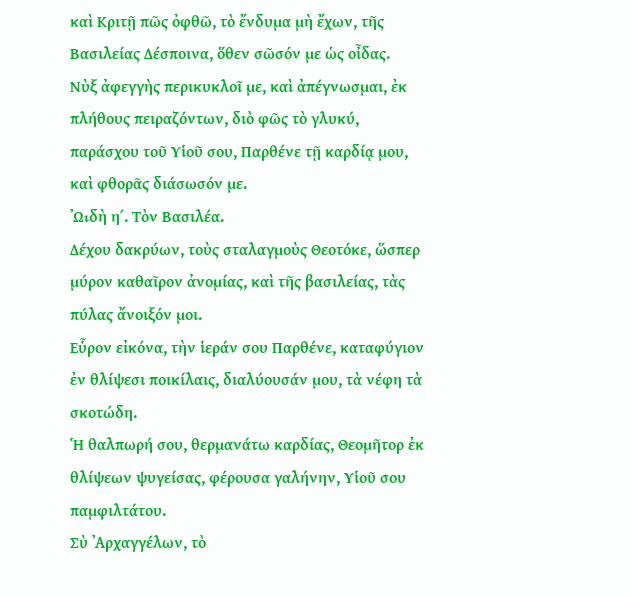καὶ Κριτῇ πῶς ὀφθῶ, τὸ ἔνδυμα μὴ ἔχων, τῆς Βασιλείας Δέσποινα, ὅθεν σῶσόν με ὡς οἶδας.
Νὺξ ἀφεγγὴς περικυκλοῖ με, καὶ ἀπέγνωσμαι, ἐκ πλήθους πειραζόντων, διὸ φῶς τὸ γλυκύ, παράσχου τοῦ Υἱοῦ σου, Παρθένε τῇ καρδίᾳ μου, καὶ φθορᾶς διάσωσόν με.
᾿ῼδὴ η΄. Τὸν Βασιλέα.
Δέχου δακρύων, τοὺς σταλαγμοὺς Θεοτόκε, ὥσπερ μύρον καθαῖρον ἀνομίας, καὶ τῆς βασιλείας, τὰς πύλας ἄνοιξόν μοι.
Εὗρον εἰκόνα, τὴν ἱεράν σου Παρθένε, καταφύγιον ἐν θλίψεσι ποικίλαις, διαλύουσάν μου, τὰ νέφη τὰ σκοτώδη.
῾Η θαλπωρή σου, θερμανάτω καρδίας, Θεομῆτορ ἐκ θλίψεων ψυγείσας, φέρουσα γαλήνην, Υἱοῦ σου παμφιλτάτου.
Σὺ ᾿Αρχαγγέλων, τὸ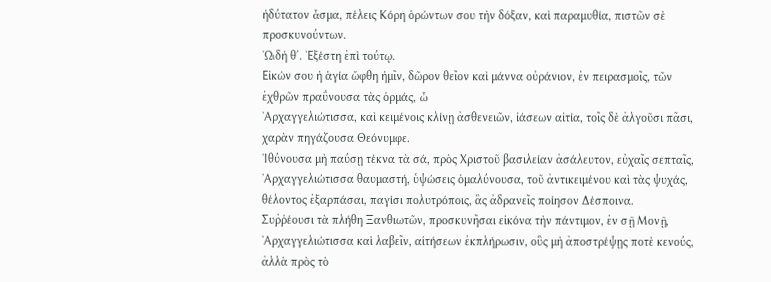ἡδύτατον ἆσμα, πέλεις Κόρη ὁρώντων σου τὴν δόξαν, καὶ παραμυθία, πιστῶν σὲ προσκυνούντων.
᾿ῼδὴ θ΄. ᾿Εξέστη ἐπὶ τούτῳ.
Εἰκών σου ἡ ἁγία ὤφθη ἡμῖν, δῶρον θεῖον καὶ μάννα οὐράνιον, ἐν πειρασμοῖς, τῶν ἐχθρῶν πραΰνουσα τὰς ὁρμάς, ὦ
᾿Αρχαγγελιώτισσα, καὶ κειμένοις κλίνῃ ἀσθενειῶν, ἰάσεων αἰτία, τοῖς δὲ ἀλγοῦσι πᾶσι, χαρὰν πηγάζουσα Θεόνυμφε.
᾿Ιθύνουσα μὴ παύσῃ τέκνα τὰ σά, πρὸς Χριστοῦ βασιλείαν ἀσάλευτον, εὐχαῖς σεπταῖς, ᾿Αρχαγγελιώτισσα θαυμαστή, ὑψώσεις ὁμαλύνουσα, τοῦ ἀντικειμένου καὶ τὰς ψυχάς, θέλοντος ἐξαρπάσαι, παγίσι πολυτρόποις, ἃς ἀδρανεῖς ποίησον Δέσποινα.
Συῤῥέουσι τὰ πλήθη Ξανθιωτῶν, προσκυνῆσαι εἰκόνα τὴν πάντιμον, ἐν σῇ Μονῇ, ᾿Αρχαγγελιώτισσα καὶ λαβεῖν, αἰτήσεων ἐκπλήρωσιν, οὓς μὴ ἀποστρέψῃς ποτὲ κενούς, ἀλλὰ πρὸς τὸ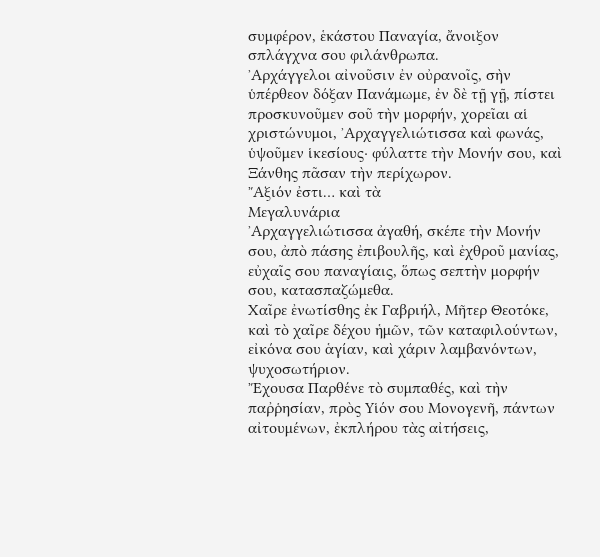συμφέρον, ἑκάστου Παναγία, ἄνοιξον σπλάγχνα σου φιλάνθρωπα.
᾿Αρχάγγελοι αἰνοῦσιν ἐν οὐρανοῖς, σὴν ὑπέρθεον δόξαν Πανάμωμε, ἐν δὲ τῇ γῇ, πίστει προσκυνοῦμεν σοῦ τὴν μορφήν, χορεῖαι αἱ χριστώνυμοι, ᾿Αρχαγγελιώτισσα καὶ φωνάς, ὑψοῦμεν ἱκεσίους· φύλαττε τὴν Μονήν σου, καὶ Ξάνθης πᾶσαν τὴν περίχωρον.
῎Αξιόν ἐστι… καὶ τὰ
Μεγαλυνάρια
᾿Αρχαγγελιώτισσα ἀγαθή, σκέπε τὴν Μονήν σου, ἀπὸ πάσης ἐπιβουλῆς, καὶ ἐχθροῦ μανίας, εὐχαῖς σου παναγίαις, ὅπως σεπτὴν μορφήν σου, κατασπαζώμεθα.
Χαῖρε ἐνωτίσθης ἐκ Γαβριήλ, Μῆτερ Θεοτόκε, καὶ τὸ χαῖρε δέχου ἡμῶν, τῶν καταφιλούντων, εἰκόνα σου ἁγίαν, καὶ χάριν λαμβανόντων, ψυχοσωτήριον.
῎Εχουσα Παρθένε τὸ συμπαθές, καὶ τὴν παῤῥησίαν, πρὸς Υἱόν σου Μονογενῆ, πάντων αἰτουμένων, ἐκπλήρου τὰς αἰτήσεις,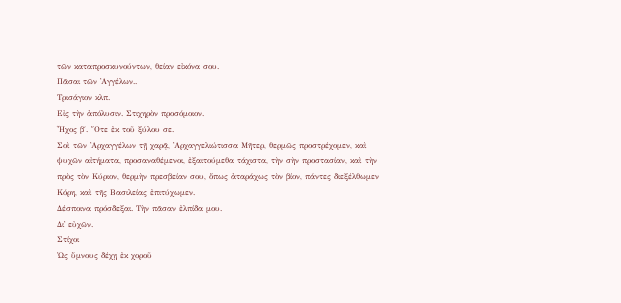τῶν καταπροσκυνούντων, θείαν εἰκόνα σου.
Πᾶσαι τῶν ᾿Αγγέλων..
Τρισάγιον κλπ.
Εἰς τὴν ἀπόλυσιν. Στιχηρὸν προσόμοιον.
῏Ηχος β΄. ῞Οτε ἐκ τοῦ ξύλου σε.
Σοὶ τῶν ᾿Αρχαγγέλων τῇ χαρᾷ, ᾿Αρχαγγελιώτισσα Μῆτερ, θερμῶς προστρέχομεν, καὶ ψυχῶν αἰτήματα, προσαναθέμενοι, ἐξαιτούμεθα τάχιστα, τὴν σὴν προστασίαν, καὶ τὴν πρὸς τὸν Κύριον, θερμὴν πρεσβείαν σου, ὅπως ἀταράχως τὸν βίον, πάντες διεξέλθωμεν Κόρη, καὶ τῆς Βασιλείας ἐπιτύχωμεν.
Δέσποινα πρόσδεξαι. Τὴν πᾶσαν ἐλπίδα μου.
Δι᾿ εὐχῶν.
Στίχοι
῾Ως ὕμνους δέχῃ ἐκ χοροῦ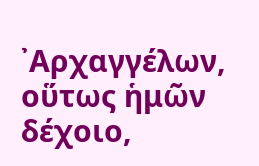᾿Αρχαγγέλων, οὕτως ἡμῶν δέχοιο,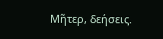Μῆτερ, δεήσεις.